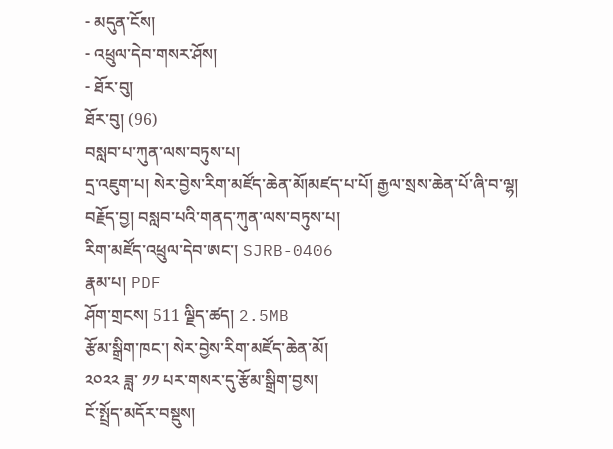- མདུན་ངོས།
- འཕྲུལ་དེབ་གསར་ཤོས།
- ཐོར་བུ།
ཐོར་བུ། (96)
བསླབ་པ་ཀུན་ལས་བཏུས་པ།
དྲ་འཇུག་པ། སེར་བྱེས་རིག་མཛོད་ཆེན་མོ།མཛད་པ་པོ། རྒྱལ་སྲས་ཆེན་པོ་ཞི་བ་ལྷ།
བརྗོད་བྱ། བསླབ་པའི་གནད་ཀུན་ལས་བཏུས་པ།
རིག་མཛོད་འཕྲུལ་དེབ་ཨང་། SJRB-0406
རྣམ་པ། PDF
ཤོག་གྲངས། 511 ལྗིད་ཚད། 2.5MB
རྩོམ་སྒྲིག་ཁང་། སེར་བྱེས་རིག་མཛོད་ཆེན་མོ།
༢༠༢༢ ཟླ་ ༡༡ པར་གསར་དུ་རྩོམ་སྒྲིག་བྱས།
ངོ་སྤྲོད་མདོར་བསྡུས།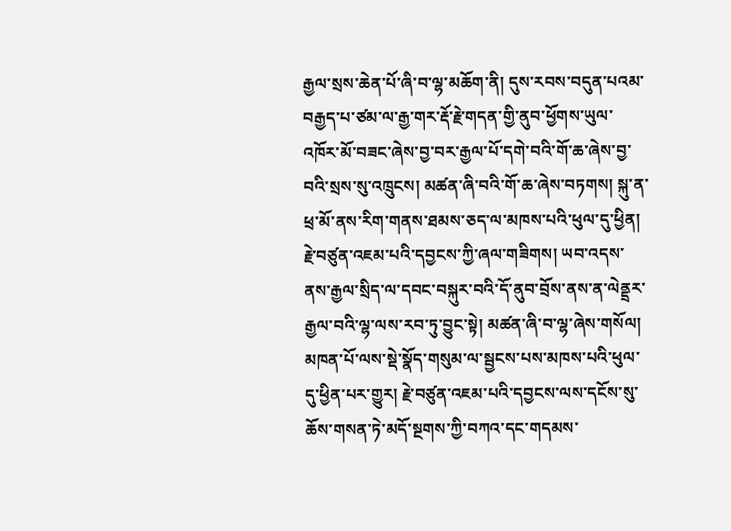རྒྱལ་སྲས་ཆེན་པོ་ཞི་བ་ལྷ་མཆོག་ནི། དུས་རབས་བདུན་པའམ་བརྒྱད་པ་ཙམ་ལ་རྒྱ་གར་རྡོ་རྗེ་གདན་གྱི་ནུབ་ཕྱོགས་ཡུལ་འཁོར་མོ་བཟང་ཞེས་བྱ་བར་རྒྱལ་པོ་དགེ་བའི་གོ་ཆ་ཞེས་བྱ་བའི་སྲས་སུ་འཁྲུངས། མཚན་ཞི་བའི་གོ་ཆ་ཞེས་བཏགས། སྐུ་ན་ཕྲ་མོ་ནས་རིག་གནས་ཐམས་ཅད་ལ་མཁས་པའི་ཕུལ་དུ་ཕྱིན། རྗེ་བཙུན་འཇམ་པའི་དབྱངས་ཀྱི་ཞལ་གཟིགས། ཡབ་འདས་ནས་རྒྱལ་སྲིད་ལ་དབང་བསྐུར་བའི་དོ་ནུབ་བྲོས་ནས་ན་ལེནྡྲར་རྒྱལ་བའི་ལྷ་ལས་རབ་ཏུ་བྱུང་སྟེ། མཚན་ཞི་བ་ལྷ་ཞེས་གསོལ། མཁན་པོ་ལས་སྡེ་སྣོད་གསུམ་ལ་སྦྱངས་པས་མཁས་པའི་ཕུལ་དུ་ཕྱིན་པར་གྱུར། རྗེ་བཙུན་འཇམ་པའི་དབྱངས་ལས་དངོས་སུ་ཆོས་གསན་ཏེ་མདོ་སྔགས་ཀྱི་བཀའ་དང་གདམས་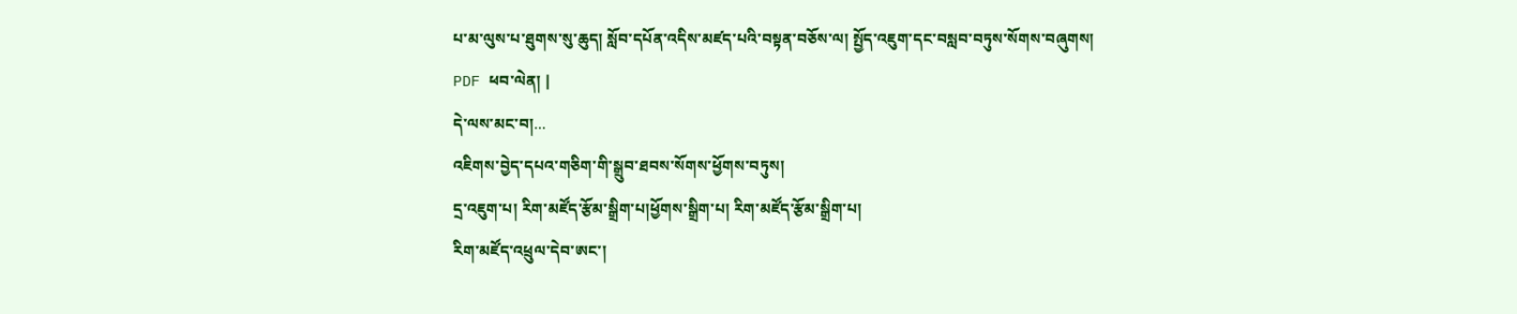པ་མ་ལུས་པ་ཐུགས་སུ་ཆུད། སློབ་དཔོན་འདིས་མཛད་པའི་བསྟན་བཅོས་ལ། སྤྱོད་འཇུག་དང་བསླབ་བཏུས་སོགས་བཞུགས།
PDF ཕབ་ལེན། |
དེ་ལས་མང་བ།...
འཇིགས་བྱེད་དཔའ་གཅིག་གི་སྒྲུབ་ཐབས་སོགས་ཕྱོགས་བཏུས།
དྲ་འཇུག་པ། རིག་མཛོད་རྩོམ་སྒྲིག་པ།ཕྱོགས་སྒྲིག་པ། རིག་མཛོད་རྩོམ་སྒྲིག་པ།
རིག་མཛོད་འཕྲུལ་དེབ་ཨང་།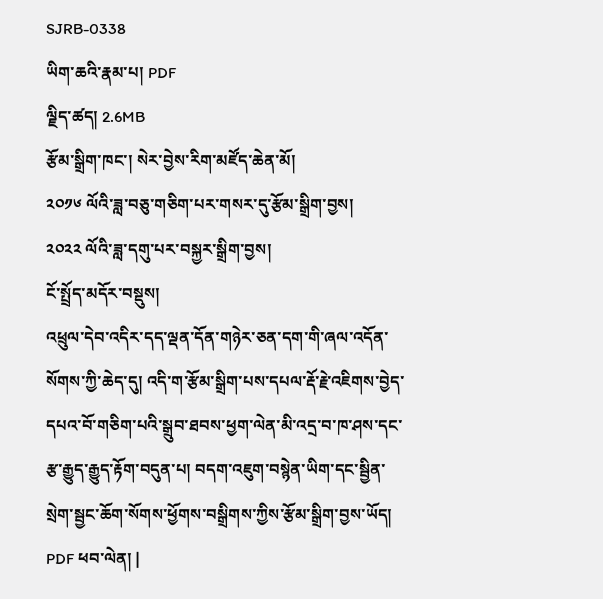SJRB-0338
ཡིག་ཆའི་རྣམ་པ། PDF
ལྗིད་ཚད། 2.6MB
རྩོམ་སྒྲིག་ཁང་། སེར་བྱེས་རིག་མཛོད་ཆེན་མོ།
༢༠༡༦ ལོའི་ཟླ་བཅུ་གཅིག་པར་གསར་དུ་རྩོམ་སྒྲིག་བྱས།
༢༠༢༢ ལོའི་ཟླ་དགུ་པར་བསྐྱར་སྒྲིག་བྱས།
ངོ་སྤྲོད་མདོར་བསྡུས།
འཕྲུལ་དེབ་འདིར་དད་ལྡན་དོན་གཉེར་ཅན་དག་གི་ཞལ་འདོན་སོགས་ཀྱི་ཆེད་དུ། འདི་ག་རྩོམ་སྒྲིག་པས་དཔལ་རྡོ་རྗེ་འཇིགས་བྱེད་དཔའ་བོ་གཅིག་པའི་སྒྲུབ་ཐབས་ཕྱག་ལེན་མི་འདྲ་བ་ཁ་ཤས་དང་རྩ་རྒྱུད་རྒྱུད་རྟོག་བདུན་པ། བདག་འཇུག་བསྙེན་ཡིག་དང་སྦྱིན་སྲེག་སྦྱང་ཆོག་སོགས་ཕྱོགས་བསྒྲིགས་ཀྱིས་རྩོམ་སྒྲིག་བྱས་ཡོད།
PDF ཕབ་ལེན། |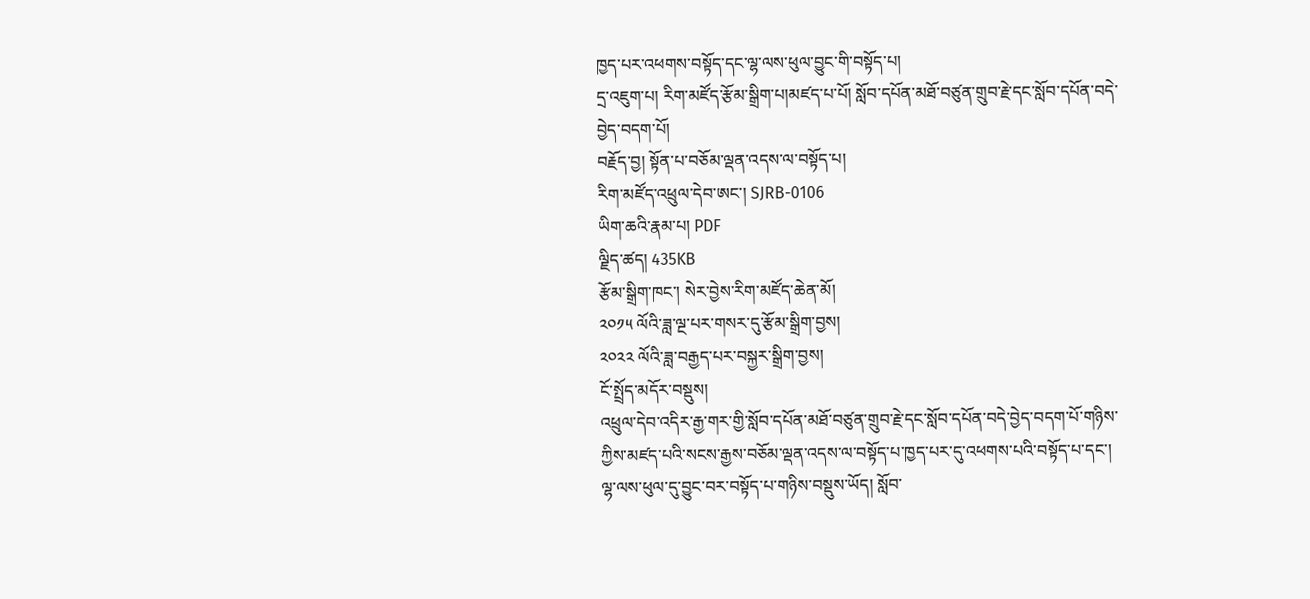ཁྱད་པར་འཕགས་བསྟོད་དང་ལྷ་ལས་ཕུལ་བྱུང་གི་བསྟོད་པ།
དྲ་འཇུག་པ། རིག་མཛོད་རྩོམ་སྒྲིག་པ།མཛད་པ་པོ། སློབ་དཔོན་མཐོ་བཙུན་གྲུབ་རྗེ་དང་སློབ་དཔོན་བདེ་བྱེད་བདག་པོ།
བརྗོད་བྱ། སྟོན་པ་བཅོམ་ལྡན་འདས་ལ་བསྟོད་པ།
རིག་མཛོད་འཕྲུལ་དེབ་ཨང་། SJRB-0106
ཡིག་ཆའི་རྣམ་པ། PDF
ལྗིད་ཚད། 435KB
རྩོམ་སྒྲིག་ཁང་། སེར་བྱེས་རིག་མཛོད་ཆེན་མོ།
༢༠༡༥ ལོའི་ཟླ་ལྔ་པར་གསར་དུ་རྩོམ་སྒྲིག་བྱས།
༢༠༢༢ ལོའི་ཟླ་བརྒྱད་པར་བསྐྱར་སྒྲིག་བྱས།
ངོ་སྤྲོད་མདོར་བསྡུས།
འཕྲུལ་དེབ་འདིར་རྒྱ་གར་གྱི་སློབ་དཔོན་མཐོ་བཙུན་གྲུབ་རྗེ་དང་སློབ་དཔོན་བདེ་བྱེད་བདག་པོ་གཉིས་ཀྱིས་མཛད་པའི་སངས་རྒྱས་བཅོམ་ལྡན་འདས་ལ་བསྟོད་པ་ཁྱད་པར་དུ་འཕགས་པའི་བསྟོད་པ་དང་། ལྷ་ལས་ཕུལ་དུ་བྱུང་བར་བསྟོད་པ་གཉིས་བསྡུས་ཡོད། སློབ་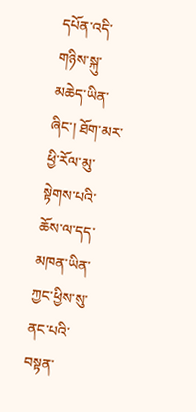དཔོན་འདི་གཉིས་སྐུ་མཆེད་ཡིན་ཞིང་། ཐོག་མར་ཕྱི་རོལ་མུ་སྟེགས་པའི་ཆོས་ལ་དད་མཁན་ཡིན་ཀྱང་ཕྱིས་སུ་ནང་པའི་བསྟན་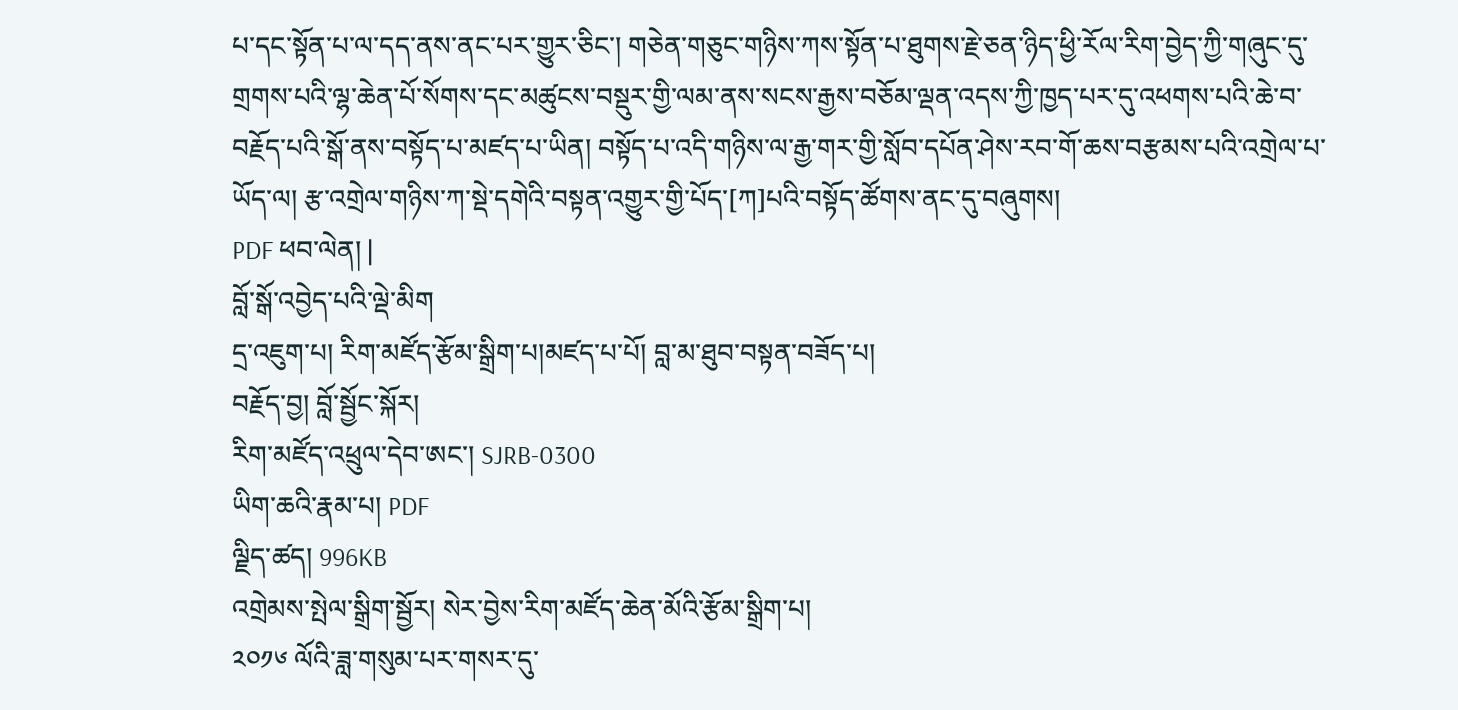པ་དང་སྟོན་པ་ལ་དད་ནས་ནང་པར་གྱུར་ཅིང་། གཅེན་གཅུང་གཉིས་ཀས་སྟོན་པ་ཐུགས་རྗེ་ཅན་ཉིད་ཕྱི་རོལ་རིག་བྱེད་ཀྱི་གཞུང་དུ་གྲགས་པའི་ལྷ་ཆེན་པོ་སོགས་དང་མཚུངས་བསྡུར་གྱི་ལམ་ནས་སངས་རྒྱས་བཅོམ་ལྡན་འདས་ཀྱི་ཁྱད་པར་དུ་འཕགས་པའི་ཆེ་བ་བརྗོད་པའི་སྒོ་ནས་བསྟོད་པ་མཛད་པ་ཡིན། བསྟོད་པ་འདི་གཉིས་ལ་རྒྱ་གར་གྱི་སློབ་དཔོན་ཤེས་རབ་གོ་ཆས་བརྩམས་པའི་འགྲེལ་པ་ཡོད་ལ། རྩ་འགྲེལ་གཉིས་ཀ་སྡེ་དགེའི་བསྟན་འགྱུར་གྱི་པོད་[ཀ]པའི་བསྟོད་ཚོགས་ནང་དུ་བཞུགས།
PDF ཕབ་ལེན། |
བློ་སྒོ་འབྱེད་པའི་ལྡེ་མིག
དྲ་འཇུག་པ། རིག་མཛོད་རྩོམ་སྒྲིག་པ།མཛད་པ་པོ། བླ་མ་ཐུབ་བསྟན་བཟོད་པ།
བརྗོད་བྱ། བློ་སྦྱོང་སྐོར།
རིག་མཛོད་འཕྲུལ་དེབ་ཨང་། SJRB-0300
ཡིག་ཆའི་རྣམ་པ། PDF
ལྗིད་ཚད། 996KB
འགྲེམས་སྤེལ་སྒྲིག་སྦྱོར། སེར་བྱེས་རིག་མཛོད་ཆེན་མོའི་རྩོམ་སྒྲིག་པ།
༢༠༡༦ ལོའི་ཟླ་གསུམ་པར་གསར་དུ་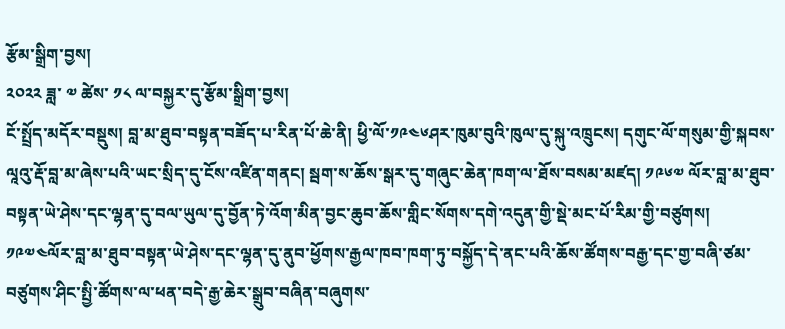རྩོམ་སྒྲིག་བྱས།
༢༠༢༢ ཟླ་ ༧ ཚེས་ ༡༨ ལ་བསྐྱར་དུ་རྩོམ་སྒྲིག་བྱས།
ངོ་སྤྲོད་མདོར་བསྡུས། བླ་མ་ཐུབ་བསྟན་བཟོད་པ་རིན་པོ་ཆེ་ནི། ཕྱི་ལོ་༡༩༤༦ཤར་ཁུམ་བུའི་ཁུལ་དུ་སྐུ་འཁྲུངས། དགུང་ལོ་གསུམ་གྱི་སྐབས་ལཱའུ་རྡོ་བླ་མ་ཞེས་པའི་ཡང་སྲིད་དུ་ངོས་འཛིན་གནང། སྦག་ས་ཆོས་སྒར་དུ་གཞུང་ཆེན་ཁག་ལ་ཐོས་བསམ་མཛད། ༡༩༦༧ ལོར་བླ་མ་ཐུབ་བསྟན་ཡེ་ཤེས་དང་ལྷན་དུ་བལ་ཡུལ་དུ་བྱོན་ཏེ་འོག་མིན་བྱང་ཆུབ་ཆོས་གླིང་སོགས་དགེ་འདུན་གྱི་སྡེ་མང་པོ་རིམ་གྱི་བཙུགས། ༡༩༧༤ལོར་བླ་མ་ཐུབ་བསྟན་ཡེ་ཤེས་དང་ལྷན་དུ་ནུབ་ཕྱོགས་རྒྱལ་ཁབ་ཁག་ཏུ་བསྐྱོད་དེ་ནང་པའི་ཆོས་ཚོགས་བརྒྱ་དང་གྱ་བཞི་ཙམ་བཙུགས་ཤིང་སྤྱི་ཚོགས་ལ་ཕན་བདེ་རྒྱ་ཆེར་སྒྲུབ་བཞིན་བཞུགས་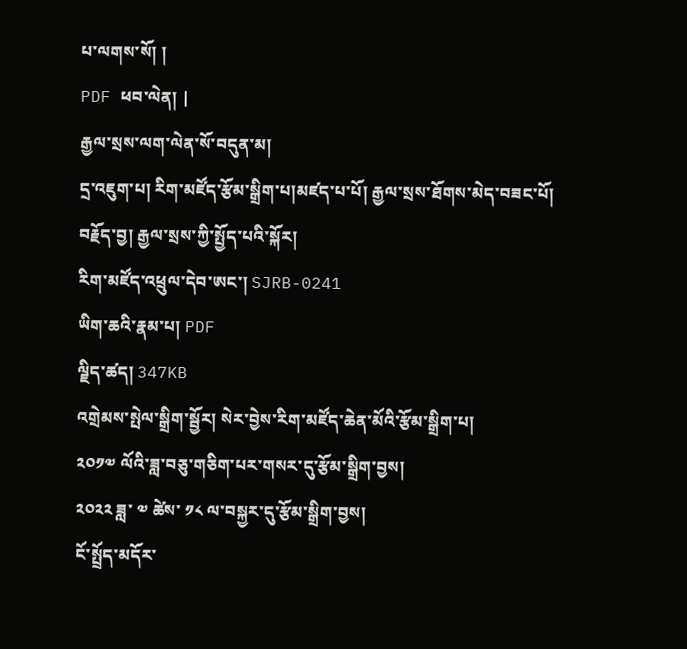པ་ལགས་སོ། །
PDF ཕབ་ལེན། |
རྒྱལ་སྲས་ལག་ལེན་སོ་བདུན་མ།
དྲ་འཇུག་པ། རིག་མཛོད་རྩོམ་སྒྲིག་པ།མཛད་པ་པོ། རྒྱལ་སྲས་ཐོགས་མེད་བཟང་པོ།
བརྗོད་བྱ། རྒྱལ་སྲས་ཀྱི་སྤྱོད་པའི་སྐོར།
རིག་མཛོད་འཕྲུལ་དེབ་ཨང་། SJRB-0241
ཡིག་ཆའི་རྣམ་པ། PDF
ལྗིད་ཚད། 347KB
འགྲེམས་སྤེལ་སྒྲིག་སྦྱོར། སེར་བྱེས་རིག་མཛོད་ཆེན་མོའི་རྩོམ་སྒྲིག་པ།
༢༠༡༧ ལོའི་ཟླ་བཅུ་གཅིག་པར་གསར་དུ་རྩོམ་སྒྲིག་བྱས།
༢༠༢༢ ཟླ་ ༧ ཚེས་ ༡༨ ལ་བསྐྱར་དུ་རྩོམ་སྒྲིག་བྱས།
ངོ་སྤྲོད་མདོར་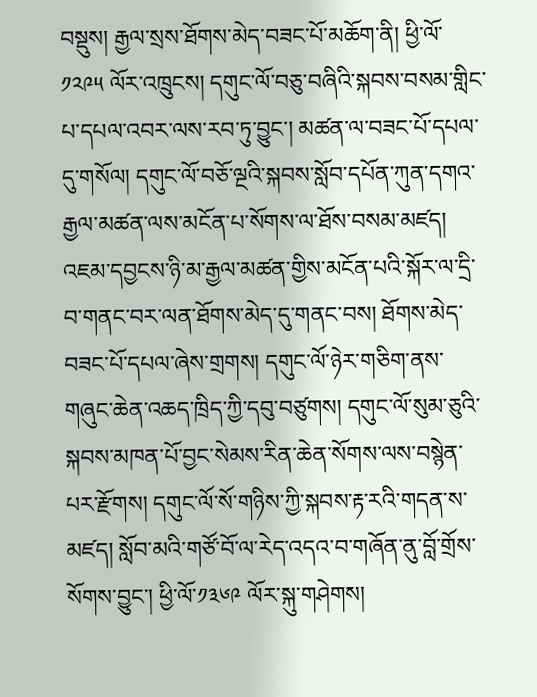བསྡུས། རྒྱལ་སྲས་ཐོགས་མེད་བཟང་པོ་མཆོག་ནི། ཕྱི་ལོ་ ༡༢༩༥ ལོར་འཁྲུངས། དགུང་ལོ་བཅུ་བཞིའི་སྐབས་བསམ་གླིང་པ་དཔལ་འབར་ལས་རབ་ཏུ་བྱུང་། མཚན་ལ་བཟང་པོ་དཔལ་དུ་གསོལ། དགུང་ལོ་བཅོ་ལྔའི་སྐབས་སློབ་དཔོན་ཀུན་དགའ་རྒྱལ་མཚན་ལས་མངོན་པ་སོགས་ལ་ཐོས་བསམ་མཛད། འཇམ་དབྱངས་ཉི་མ་རྒྱལ་མཚན་གྱིས་མངོན་པའི་སྐོར་ལ་དྲི་བ་གནང་བར་ལན་ཐོགས་མེད་དུ་གནང་བས། ཐོགས་མེད་བཟང་པོ་དཔལ་ཞེས་གྲགས། དགུང་ལོ་ཉེར་གཅིག་ནས་གཞུང་ཆེན་འཆད་ཁྲིད་ཀྱི་དབུ་བཙུགས། དགུང་ལོ་སུམ་ཅུའི་སྐབས་མཁན་པོ་བྱང་སེམས་རིན་ཆེན་སོགས་ལས་བསྙེན་པར་རྫོགས། དགུང་ལོ་སོ་གཉིས་ཀྱི་སྐབས་རྟ་རའི་གདན་ས་མཛད། སློབ་མའི་གཙོ་བོ་ལ་རེད་འདའ་བ་གཞོན་ནུ་བློ་གྲོས་སོགས་བྱུང་། ཕྱི་ལོ་༡༣༦༩ ལོར་སྐུ་གཤེགས།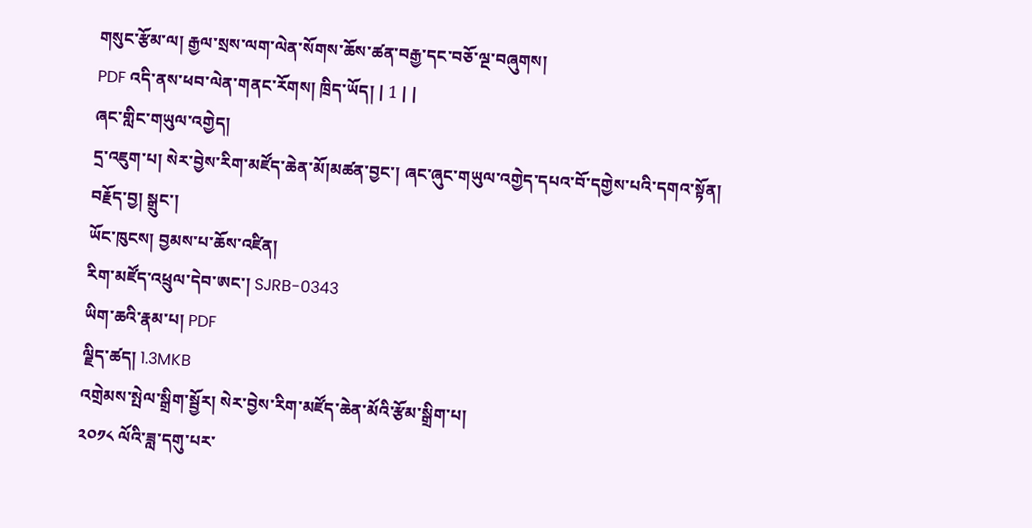གསུང་རྩོམ་ལ། རྒྱལ་སྲས་ལག་ལེན་སོགས་ཆོས་ཚན་བརྒྱ་དང་བཅོ་ལྔ་བཞུགས།
PDF འདི་ནས་ཕབ་ལེན་གནང་རོགས། ཁྲིད་ཡོད། | 1 | |
ཞང་གླིང་གཡུལ་འགྱེད།
དྲ་འཇུག་པ། སེར་བྱེས་རིག་མཛོད་ཆེན་མོ།མཚན་བྱང་། ཞང་ཞུང་གཡུལ་འགྱེད་དཔའ་བོ་དགྱེས་པའི་དགའ་སྟོན།
བརྗོད་བྱ། སྒྲུང་།
ཡོང་ཁུངས། བྱམས་པ་ཆོས་འཛིན།
རིག་མཛོད་འཕྲུལ་དེབ་ཨང་། SJRB-0343
ཡིག་ཆའི་རྣམ་པ། PDF
ལྗིད་ཚད། 1.3MKB
འགྲེམས་སྤེལ་སྒྲིག་སྦྱོར། སེར་བྱེས་རིག་མཛོད་ཆེན་མོའི་རྩོམ་སྒྲིག་པ།
༢༠༡༨ ལོའི་ཟླ་དགུ་པར་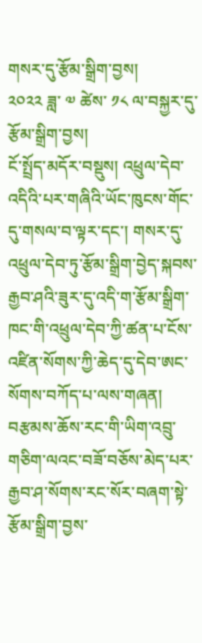གསར་དུ་རྩོམ་སྒྲིག་བྱས།
༢༠༢༢ ཟླ་ ༧ ཚེས་ ༡༨ ལ་བསྐྱར་དུ་རྩོམ་སྒྲིག་བྱས།
ངོ་སྤྲོད་མདོར་བསྡུས། འཕྲུལ་དེབ་འདིའི་པར་གཞིའི་ཡོང་ཁུངས་གོང་དུ་གསལ་བ་ལྟར་དང་། གསར་དུ་འཕྲུལ་དེབ་ཏུ་རྩོམ་སྒྲིག་བྱེད་སྐབས་རྒྱབ་ཤའི་ཟུར་དུ་འདི་ག་རྩོམ་སྒྲིག་ཁང་གི་འཕྲུལ་དེབ་ཀྱི་ཚན་པ་ངོས་འཛིན་སོགས་ཀྱི་ཆེད་དུ་དེབ་ཨང་སོགས་བཀོད་པ་ལས་གཞན། བརྩམས་ཆོས་རང་གི་ཡིག་འབྲུ་གཅིག་ལའང་བཟོ་བཅོས་མེད་པར་རྒྱབ་ཤ་སོགས་རང་སོར་བཞག་སྟེ་རྩོམ་སྒྲིག་བྱས་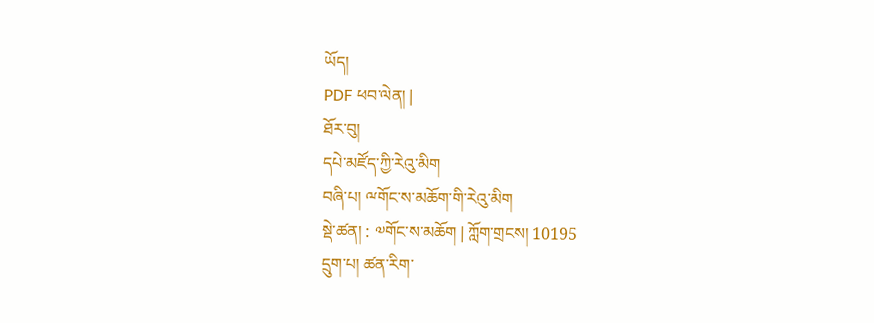ཡོད།
PDF ཕབ་ལེན། |
ཐོར་བུ།
དཔེ་མཛོད་ཀྱི་རེའུ་མིག
བཞི་པ། ྋགོང་ས་མཆོག་གི་རེའུ་མིག
སྡེ་ཚན། : ༧གོང་ས་མཆོག | ཀློག་གྲངས། 10195
དྲུག་པ། ཚན་རིག་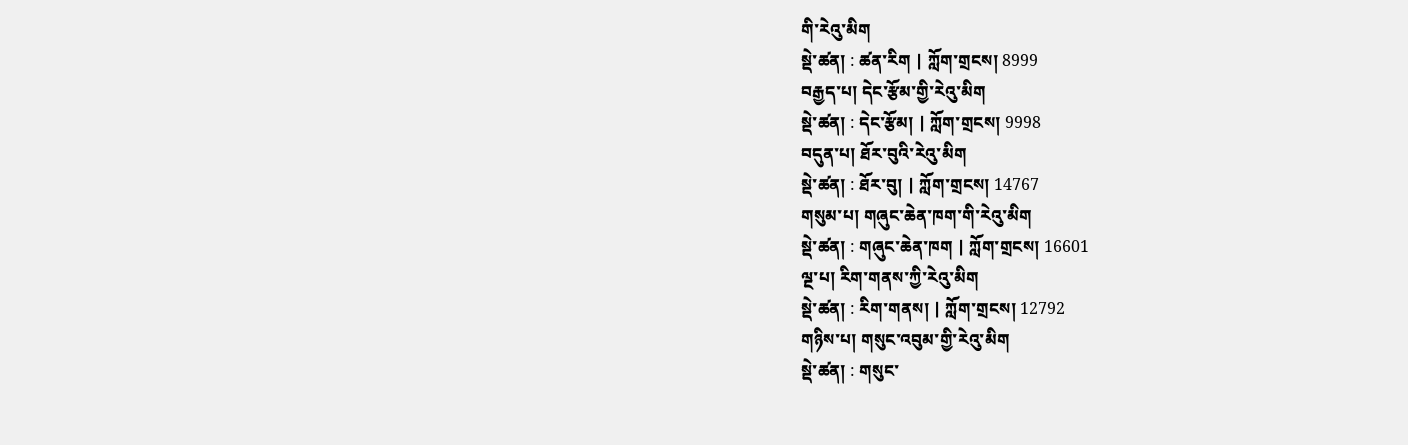གི་རེའུ་མིག
སྡེ་ཚན། : ཚན་རིག | ཀློག་གྲངས། 8999
བརྒྱད་པ། དེང་རྩོམ་གྱི་རེའུ་མིག
སྡེ་ཚན། : དེང་རྩོམ། | ཀློག་གྲངས། 9998
བདུན་པ། ཐོར་བུའི་རེའུ་མིག
སྡེ་ཚན། : ཐོར་བུ། | ཀློག་གྲངས། 14767
གསུམ་པ། གཞུང་ཆེན་ཁག་གི་རེའུ་མིག
སྡེ་ཚན། : གཞུང་ཆེན་ཁག | ཀློག་གྲངས། 16601
ལྔ་པ། རིག་གནས་ཀྱི་རེའུ་མིག
སྡེ་ཚན། : རིག་གནས། | ཀློག་གྲངས། 12792
གཉིས་པ། གསུང་འབུམ་གྱི་རེའུ་མིག
སྡེ་ཚན། : གསུང་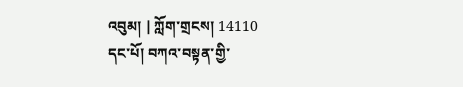འབུམ། | ཀློག་གྲངས། 14110
དང་པོ། བཀའ་བསྟན་གྱི་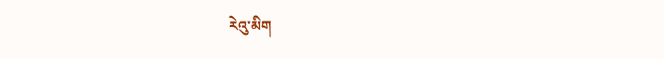རེའུ་མིག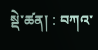སྡེ་ཚན། : བཀའ་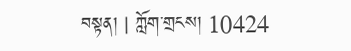བསྟན། | ཀློག་གྲངས། 10424